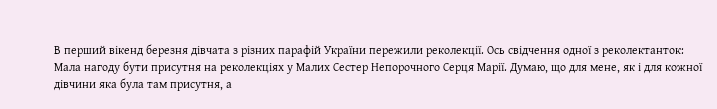В перший вікенд березня дівчата з різних парафій України пережили реколекції. Ось свідчення одної з реколектанток: Мала нагоду бути присутня на реколекціях у Малих Сестер Непорочного Серця Марії. Думаю, що для мене, як і для кожної дівчини яка була там присутня, а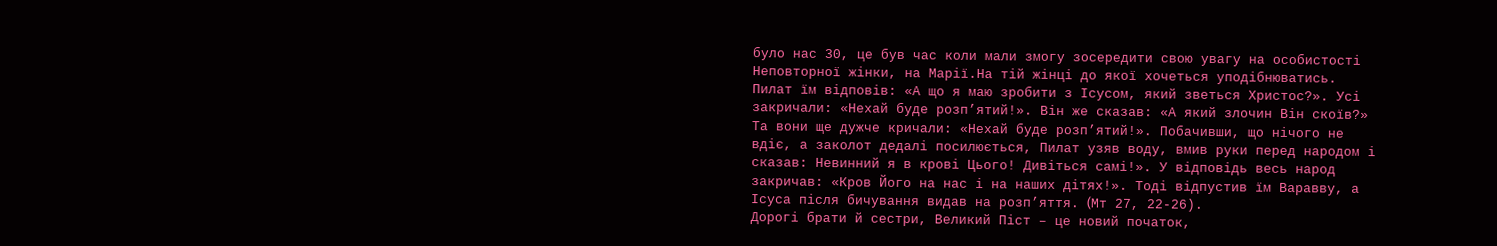було нас 30, це був час коли мали змогу зосередити свою увагу на особистості Неповторної жінки, на Марії.На тій жінці до якої хочеться уподібнюватись.
Пилат їм відповів: «А що я маю зробити з Ісусом, який зветься Христос?». Усі закричали: «Нехай буде розп’ятий!». Він же сказав: «А який злочин Він скоїв?» Та вони ще дужче кричали: «Нехай буде розп’ятий!». Побачивши, що нічого не вдіє, а заколот дедалі посилюється, Пилат узяв воду, вмив руки перед народом і сказав: Невинний я в крові Цього! Дивіться самі!». У відповідь весь народ закричав: «Кров Його на нас і на наших дітях!». Тоді відпустив їм Варавву, а Ісуса після бичування видав на розп’яття. (Mт 27, 22-26).
Дорогі брати й сестри, Великий Піст – це новий початок,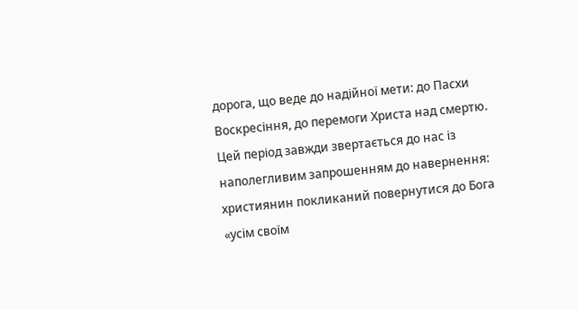дорога, що веде до надійної мети: до Пасхи Воскресіння, до перемоги Христа над смертю. Цей період завжди звертається до нас із наполегливим запрошенням до навернення: християнин покликаний повернутися до Бога «усім своїм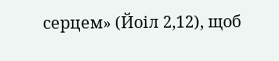серцем» (Йоіл 2,12), щоб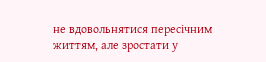не вдовольнятися пересічним життям, але зростати у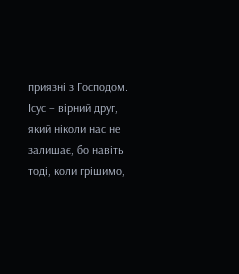приязні з Господом. Ісус – вірний друг, який ніколи нас не залишає, бо навіть тоді, коли грішимо,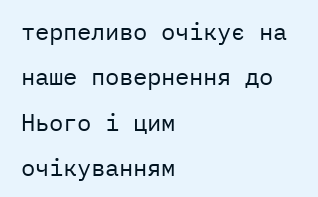терпеливо очікує на наше повернення до Нього і цим очікуванням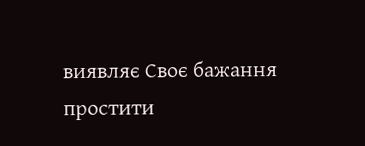виявляє Своє бажання простити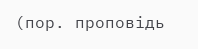(пор. проповідь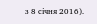з 8 січня 2016).